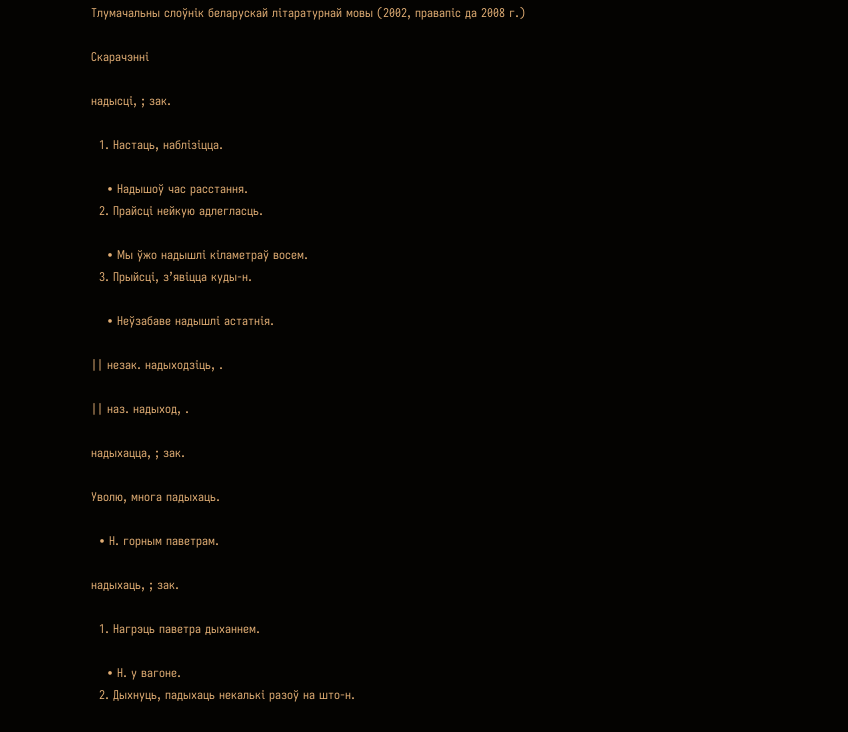Тлумачальны слоўнік беларускай літаратурнай мовы (2002, правапіс да 2008 г.)

Скарачэнні

надысці, ; зак.

  1. Настаць, наблізіцца.

    • Надышоў час расстання.
  2. Прайсці нейкую адлегласць.

    • Мы ўжо надышлі кіламетраў восем.
  3. Прыйсці, з’явіцца куды-н.

    • Неўзабаве надышлі астатнія.

|| незак. надыходзіць, .

|| наз. надыход, .

надыхацца, ; зак.

Уволю, многа падыхаць.

  • Н. горным паветрам.

надыхаць, ; зак.

  1. Нагрэць паветра дыханнем.

    • Н. у вагоне.
  2. Дыхнуць, падыхаць некалькі разоў на што-н.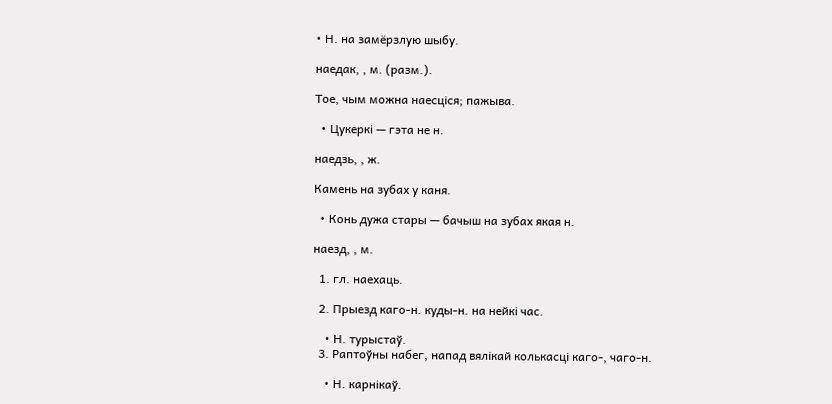• Н. на замёрзлую шыбу.

наедак, , м. (разм.).

Тое, чым можна наесціся; пажыва.

  • Цукеркі — гэта не н.

наедзь, , ж.

Камень на зубах у каня.

  • Конь дужа стары — бачыш на зубах якая н.

наезд, , м.

  1. гл. наехаць.

  2. Прыезд каго-н. куды-н. на нейкі час.

    • Н. турыстаў.
  3. Раптоўны набег, напад вялікай колькасці каго-, чаго-н.

    • Н. карнікаў.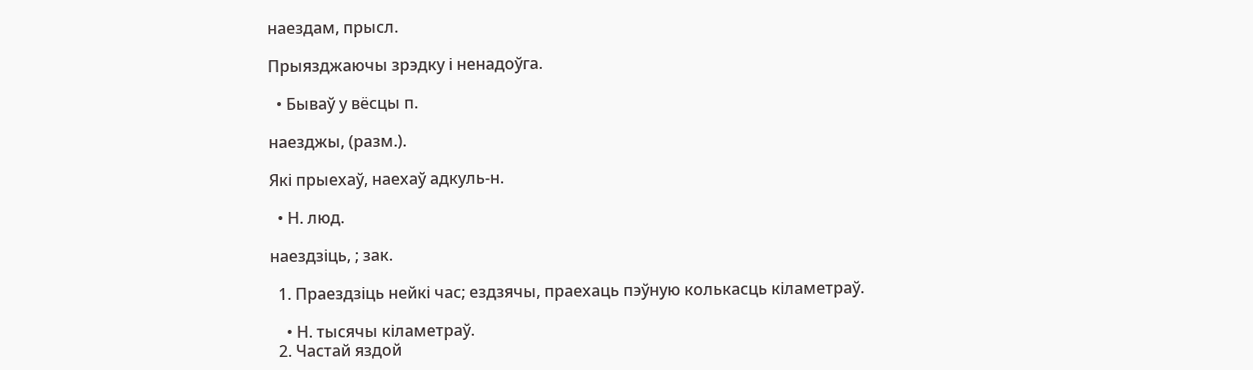наездам, прысл.

Прыязджаючы зрэдку і ненадоўга.

  • Бываў у вёсцы п.

наезджы, (разм.).

Які прыехаў, наехаў адкуль-н.

  • Н. люд.

наездзіць, ; зак.

  1. Праездзіць нейкі час; ездзячы, праехаць пэўную колькасць кіламетраў.

    • Н. тысячы кіламетраў.
  2. Частай яздой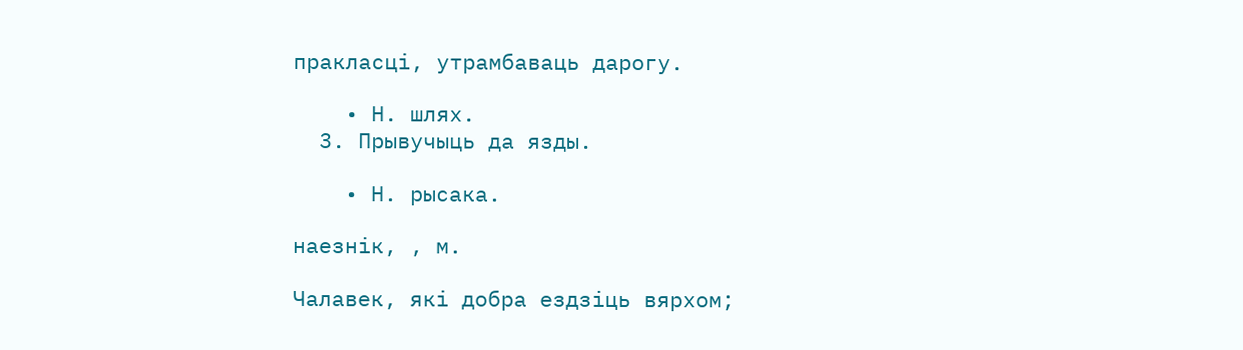пракласці, утрамбаваць дарогу.

    • Н. шлях.
  3. Прывучыць да язды.

    • Н. рысака.

наезнік, , м.

Чалавек, які добра ездзіць вярхом;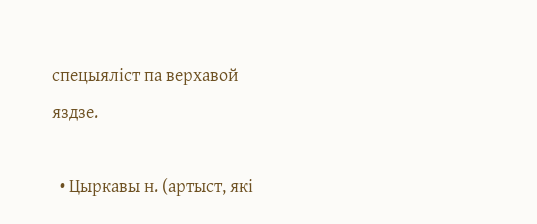спецыяліст па верхавой яздзе.

  • Цыркавы н. (артыст, які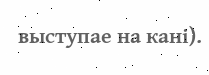выступае на кані).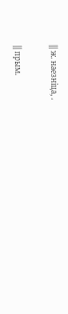|| ж. наезніца, .

|| прым.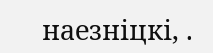наезніцкі, .